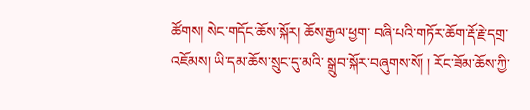ཚོགས། སེང་གདོང་ཆོས་སྐོར། ཆོས་རྒྱལ་ཕྱག་ བཞི་པའི་གཏོར་ཆོག་རྡོ་རྗེ་དགྲ་འཇོམས། ཡི་དམ་ཆོས་སྲུང་དུ་མའི་ སྒྲུབ་སྐོར་བཞུགས་སོ། ། རོང་ཟོམ་ཆོས་ཀྱི་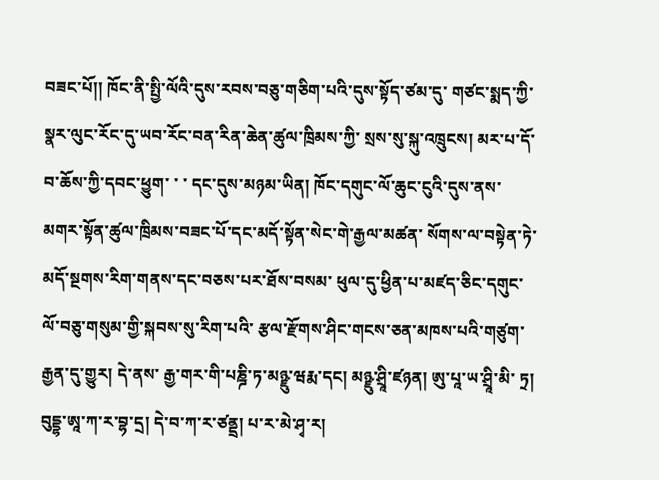བཟང་པོ།། ཁོང་ནི་སྤྱི་ལོའི་དུས་རབས་བཅུ་གཅིག་པའི་དུས་སྟོད་ཙམ་དུ་ གཙང་སྨད་ཀྱི་སྣར་ལུང་རོང་དུ་ཡབ་རོང་བན་རིན་ཆེན་ཚུལ་ཁྲིམས་ཀྱི་ སྲས་སུ་སྐུ་འཁྲུངས། མར་པ་དོ་བ་ཆོས་ཀྱི་དབང་ཕྱུག་ ་ ་ དང་དུས་མཉམ་ཡིན། ཁོང་དགུང་ལོ་ཆུང་ངུའི་དུས་ནས་ མགར་སྟོན་ཚུལ་ཁྲིམས་བཟང་པོ་དང་མདོ་སྟོན་སེང་གེ་རྒྱལ་མཚན་ སོགས་ལ་བསྟེན་ཏེ་མདོ་སྔགས་རིག་གནས་དང་བཅས་པར་ཐོས་བསམ་ ཕུལ་དུ་ཕྱིན་པ་མཛད་ཅིང་དགུང་ལོ་བཅུ་གསུམ་གྱི་སྐབས་སུ་རིག་པའི་ རྩལ་རྫོགས་ཤིང་གངས་ཅན་མཁས་པའི་གཙུག་རྒྱན་དུ་གྱུར། དེ་ནས་ རྒྱ་གར་གི་པཎྜི་ཏ་མཉྫུ་ཝརྨ་དང། མཉྫུ་ཤྲཱི་ཛཉན། ཨུ་པཱ་ཡ་ཤྲཱི་མི་ ཏྲ། བུདྡྷ་ཨཱ་ཀ་ར་བྷ་དྲ། དེ་བ་ཀ་ར་ཙནྡྲ། པ་ར་མེ་ཤྭ་ར།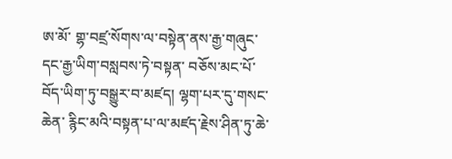ཨ་མོ་ གྷ་བཛྲ་སོགས་ལ་བསྟེན་ནས་རྒྱ་གཞུང་དང་རྒྱ་ཡིག་བསླབས་ཏེ་བསྟན་ བཅོས་མང་པོ་བོད་ཡིག་ཏུ་བསྒྱུར་བ་མཛད། ལྷག་པར་དུ་གསང་ཆེན་ རྙིང་མའི་བསྟན་པ་ལ་མཛད་རྗེས་ཤིན་ཏུ་ཆེ་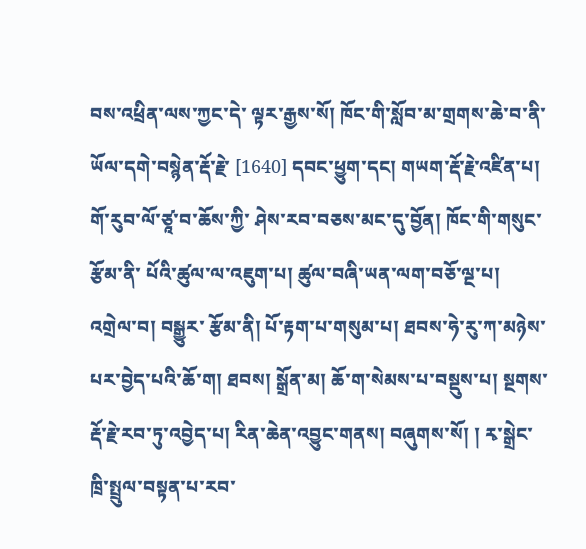བས་འཕྲིན་ལས་ཀྱང་དེ་ ལྟར་རྒྱས་སོ། ཁོང་གི་སློབ་མ་གྲགས་ཆེ་བ་ནི་ཡོལ་དགེ་བསྙེན་རྡོ་རྗེ་ [1640] དབང་ཕྱུག་དང། གཡག་རྡོ་རྗེ་འཛིན་པ། གོ་རུབ་ལོ་ཙཱ་བ་ཆོས་ཀྱི་ ཤེས་རབ་བཅས་མང་དུ་བྱོན། ཁོང་གི་གསུང་རྩོམ་ནི་ པོའི་ཚུལ་ལ་འཇུག་པ། ཚུལ་བཞི་ཡན་ལག་བཅོ་ལྔ་པ། འགྲེལ་བ། བསྒྱུར་ རྩོམ་ནི། པོ་རྟག་པ་གསུམ་པ། ཐབས་ཧེ་རུ་ཀ་མཉེས་པར་བྱེད་པའི་ཆོ་ག། ཐབས། སྒྲོན་མ། ཆོ་ག་སེམས་པ་བསྡུས་པ། སྔགས་རྡོ་རྗེ་རབ་ཏུ་འབྱེད་པ། རིན་ཆེན་འབྱུང་གནས། བཞུགས་སོ། ། རྭ་སྒྲེང་ཁྲི་སྤྲུལ་བསྟན་པ་རབ་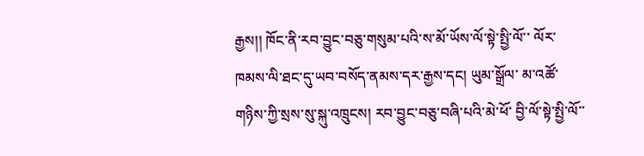རྒྱས།། ཁོང་ནི་རབ་བྱུང་བཅུ་གསུམ་པའི་ས་མོ་ཡོས་ལོ་སྟེ་སྤྱི་ལོ་་ ལོར་ཁམས་ལི་ཐང་དུ་ཡབ་བསོད་ནམས་དར་རྒྱས་དང། ཡུམ་སྒྲོལ་ མ་འཚོ་གཉིས་ཀྱི་སྲས་སུ་སྐུ་འཁྲུངས། རབ་བྱུང་བཅུ་བཞི་པའི་མེ་ཕོ་ བྱི་ལོ་སྟེ་སྤྱི་ལོ་་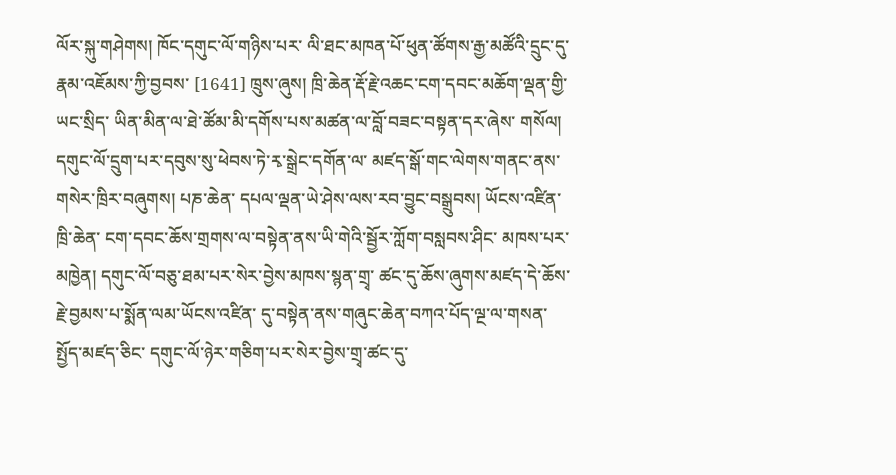ལོར་སྐུ་གཤེགས། ཁོང་དགུང་ལོ་གཉིས་པར་ ལི་ཐང་མཁན་པོ་ཕུན་ཚོགས་རྒྱ་མཚོའི་དྲུང་དུ་རྣམ་འཇོམས་ཀྱི་བྱབས་ [1641] ཁྲུས་ཞུས། ཁྲི་ཆེན་རྡོ་རྗེ་འཆང་ངག་དབང་མཆོག་ལྡན་གྱི་ཡང་སྲིད་ ཡིན་མིན་ལ་ཐེ་ཚོམ་མི་དགོས་པས་མཚན་ལ་བློ་བཟང་བསྟན་དར་ཞེས་ གསོལ། དགུང་ལོ་དྲུག་པར་དབུས་སུ་ཕེབས་ཏེ་རྭ་སྒྲེང་དགོན་ལ་ མཛད་སྒོ་གང་ལེགས་གནང་ནས་གསེར་ཁྲིར་བཞུགས། པཎ་ཆེན་ དཔལ་ལྡན་ཡེ་ཤེས་ལས་རབ་བྱུང་བསྒྲུབས། ཡོངས་འཛིན་ཁྲི་ཆེན་ ངག་དབང་ཆོས་གྲགས་ལ་བསྟེན་ནས་ཡི་གེའི་སྦྱོར་ཀློག་བསླབས་ཤིང་ མཁས་པར་མཁྱེན། དགུང་ལོ་བཅུ་ཐམ་པར་སེར་བྱེས་མཁས་སྙན་གྲྭ་ ཚང་དུ་ཆོས་ཞུགས་མཛད་དེ་ཆོས་རྗེ་བྱམས་པ་སྨོན་ལམ་ཡོངས་འཛིན་ དུ་བསྟེན་ནས་གཞུང་ཆེན་བཀའ་པོད་ལྔ་ལ་གསན་སྤྱོད་མཛད་ཅིང་ དགུང་ལོ་ཉེར་གཅིག་པར་སེར་བྱེས་གྲྭ་ཚང་དུ་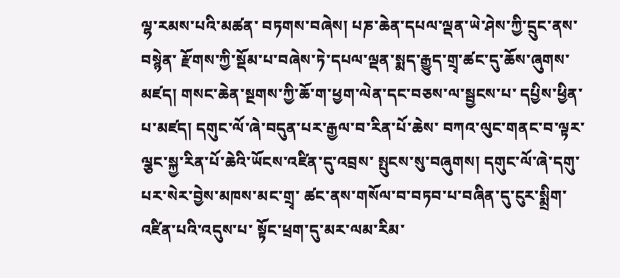ལྷ་རམས་པའི་མཚན་ བཏགས་བཞེས། པཎ་ཆེན་དཔལ་ལྡན་ཡེ་ཤེས་ཀྱི་དྲུང་ནས་བསྙེན་ རྫོགས་ཀྱི་སྡོམ་པ་བཞེས་ཏེ་དཔལ་ལྡན་སྨད་རྒྱུད་གྲྭ་ཚང་དུ་ཆོས་ཞུགས་ མཛད། གསང་ཆེན་སྔགས་ཀྱི་ཆོ་ག་ཕྱག་ལེན་དང་བཅས་ལ་སྦྱངས་པ་ དཔྱིས་ཕྱིན་པ་མཛད། དགུང་ལོ་ཞེ་བདུན་པར་རྒྱལ་བ་རིན་པོ་ཆེས་ བཀའ་ལུང་གནང་བ་ལྟར་ལྕང་སྐྱ་རིན་པོ་ཆེའི་ཡོངས་འཛིན་དུ་འབྲས་ སྤུངས་སུ་བཞུགས། དགུང་ལོ་ཞེ་དགུ་པར་སེར་བྱེས་མཁས་མང་གྲྭ་ ཚང་ནས་གསོལ་བ་བཏབ་པ་བཞིན་དུ་ངུར་སྨྲིག་འཛིན་པའི་འདུས་པ་ སྟོང་ཕྲག་དུ་མར་ལམ་རིམ་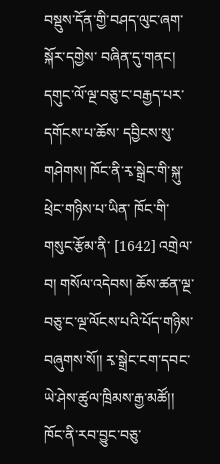བསྡུས་དོན་གྱི་བཤད་ལུང་ཞག་སྐོར་དགྱེས་ བཞིན་དུ་གནང། དགུང་ལོ་ལྔ་བཅུ་ང་བརྒྱད་པར་དགོངས་པ་ཆོས་ དབྱིངས་སུ་གཤེགས། ཁོང་ནི་རྭ་སྒྲེང་གི་སྐུ་ཕྲེང་གཉིས་པ་ཡིན་ ཁོང་གི་གསུང་རྩོམ་ནི་ [1642] འགྲེལ་བ། གསོལ་འདེབས། ཆོས་ཚན་ལྔ་བཅུ་ང་ལྔ་ལོངས་པའི་པོད་གཉིས་བཞུགས་སོ།། རྭ་སྒྲེང་ངག་དབང་ཡེ་ཤེས་ཚུལ་ཁྲིམས་རྒྱ་མཚོ།། ཁོང་ནི་རབ་བྱུང་བཅུ་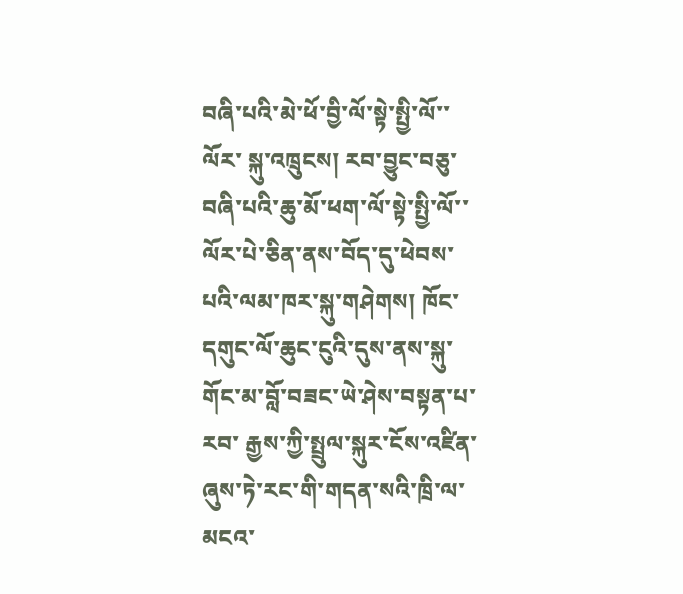བཞི་པའི་མེ་ཕོ་བྱི་ལོ་སྟེ་སྤྱི་ལོ་་ལོར་ སྐུ་འཁྲུངས། རབ་བྱུང་བཅུ་བཞི་པའི་ཆུ་མོ་ཕག་ལོ་སྟེ་སྤྱི་ལོ་་ ལོར་པེ་ཅིན་ནས་བོད་དུ་ཕེབས་པའི་ལམ་ཁར་སྐུ་གཤེགས། ཁོང་ དགུང་ལོ་ཆུང་ངུའི་དུས་ནས་སྐུ་གོང་མ་བློ་བཟང་ཡེ་ཤེས་བསྟན་པ་རབ་ རྒྱས་ཀྱི་སྤྲུལ་སྐུར་ངོས་འཛིན་ཞུས་ཏེ་རང་གི་གདན་སའི་ཁྲི་ལ་མངའ་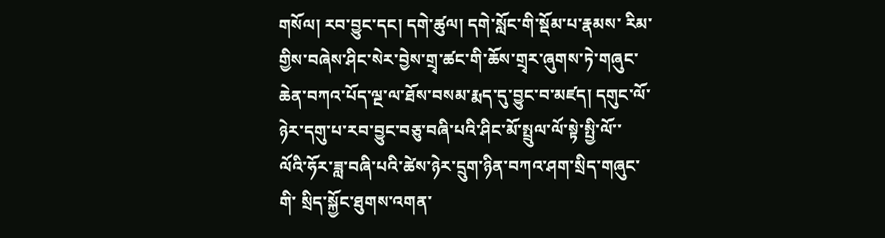གསོལ། རབ་བྱུང་དང། དགེ་ཚུལ། དགེ་སློང་གི་སྡོམ་པ་རྣམས་ རིམ་གྱིས་བཞེས་ཤིང་སེར་བྱེས་གྲྭ་ཚང་གི་ཆོས་གྲྭར་ཞུགས་ཏེ་གཞུང་ ཆེན་བཀའ་པོད་ལྔ་ལ་ཐོས་བསམ་རྨད་དུ་བྱུང་བ་མཛད། དགུང་ལོ་ ཉེར་དགུ་པ་རབ་བྱུང་བཅུ་བཞི་པའི་ཤིང་མོ་སྤྲུལ་ལོ་སྟེ་སྤྱི་ལོ་་ ལོའི་ཧོར་ཟླ་བཞི་པའི་ཚེས་ཉེར་དྲུག་ཉིན་བཀའ་ཤག་སྲིད་གཞུང་གི་ སྲིད་སྐྱོང་ཐུགས་འགན་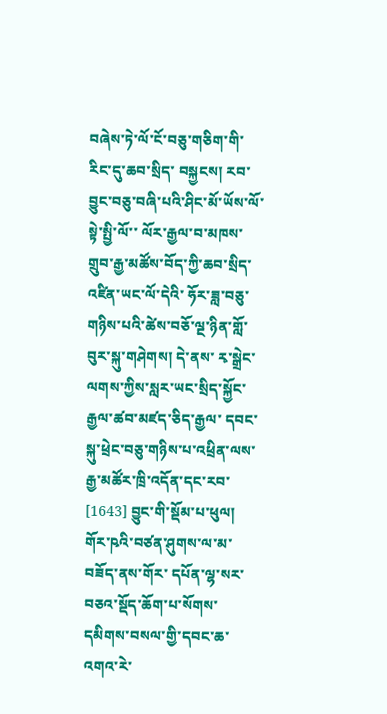བཞེས་ཏེ་ལོ་ངོ་བཅུ་གཅིག་གི་རིང་དུ་ཆབ་སྲིད་ བསྐྱངས། རབ་བྱུང་བཅུ་བཞི་པའི་ཤིང་མོ་ཡོས་ལོ་སྟེ་སྤྱི་ལོ་་ ལོར་རྒྱལ་བ་མཁས་གྲུབ་རྒྱ་མཚོས་བོད་ཀྱི་ཆབ་སྲིད་འཛིན་ཡང་ལོ་དེའི་ ཧོར་ཟླ་བཅུ་གཉིས་པའི་ཚེས་བཅོ་ལྔ་ཉིན་གློ་བུར་སྐུ་གཤེགས། དེ་ནས་ རྭ་སྒྲེང་ལགས་ཀྱིས་སླར་ཡང་སྲིད་སྐྱོང་རྒྱལ་ཚབ་མཛད་ཅིད་རྒྱལ་ དབང་སྐུ་ཕྲེང་བཅུ་གཉིས་པ་འཕྲིན་ལས་རྒྱ་མཚོར་ཁྲི་འདོན་དང་རབ་ [1643] བྱུང་གི་སྡོམ་པ་ཕུལ། གོར་ཥའི་བཙན་ཤུགས་ལ་མ་བཟོད་ནས་གོར་ དཔོན་ལྷ་སར་བཅའ་སྡོད་ཆོག་པ་སོགས་དམིགས་བསལ་གྱི་དབང་ཆ་ འགའ་རེ་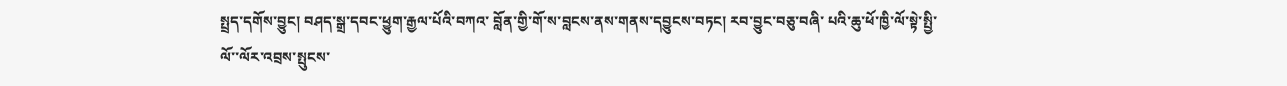སྤྲད་དགོས་བྱུང། བཤད་སྒྲ་དབང་ཕྱུག་རྒྱལ་པོའི་བཀའ་ བློན་གྱི་གོ་ས་བླངས་ནས་གནས་དབྱུངས་བཏང། རབ་བྱུང་བཅུ་བཞི་ པའི་ཆུ་ཕོ་ཁྱི་ལོ་སྟེ་སྤྱི་ལོ་་ལོར་འབྲས་སྤུངས་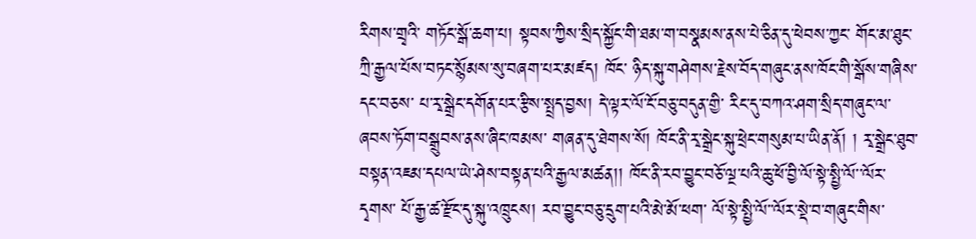རིགས་གྲྭའི་ གཏོང་སྒོ་ཆག་པ། སྟབས་ཀྱིས་སྲིད་སྐྱོང་གི་ཐམ་ག་བསྣམས་ནས་པེ་ཅིན་དུ་ཕེབས་ཀྱང་ གོང་མ་ཐུང་ཀྲི་རྒྱལ་པོས་བཏང་སྙོམས་སུ་བཞག་པར་མཛད། ཁོང་ ཉིད་སྐུ་གཤེགས་རྗེས་བོད་གཞུང་ནས་ཁོང་གི་སྒོས་གཞིས་དང་བཅས་ པ་རྭ་སྒྲེང་དགོན་པར་རྩིས་སྤྲད་བྱས། དེ་ལྟར་ལོ་ངོ་བཅུ་བདུན་གྱི་ རིང་དུ་བཀའ་ཤག་སྲིད་གཞུང་ལ་ཞབས་ཏོག་བསྒྲུབས་ནས་ཞིང་ཁམས་ གཞན་དུ་ཐེགས་སོ། ཁོང་ནི་རྭ་སྒྲེང་སྐུ་ཕྲེང་གསུམ་པ་ཡིན་ནོ། ། རྭ་སྒྲེང་ཐུབ་བསྟན་འཇམ་དཔལ་ཡེ་ཤེས་བསྟན་པའི་རྒྱལ་མཚན།། ཁོང་ནི་རབ་བྱུང་བཅོ་ལྔ་པའི་ཆུ་ཕོ་བྱི་ལོ་སྟེ་སྤྱི་ལོ་་ལོར་དྭགས་ པོ་རྒྱ་ཚ་རྫོང་དུ་སྐུ་འཁྲུངས། རབ་བྱུང་བཅུ་དྲུག་པའི་མེ་མོ་ཕག་ ལོ་སྟེ་སྤྱི་ལོ་་ལོར་སྡེ་བ་གཞུང་གིས་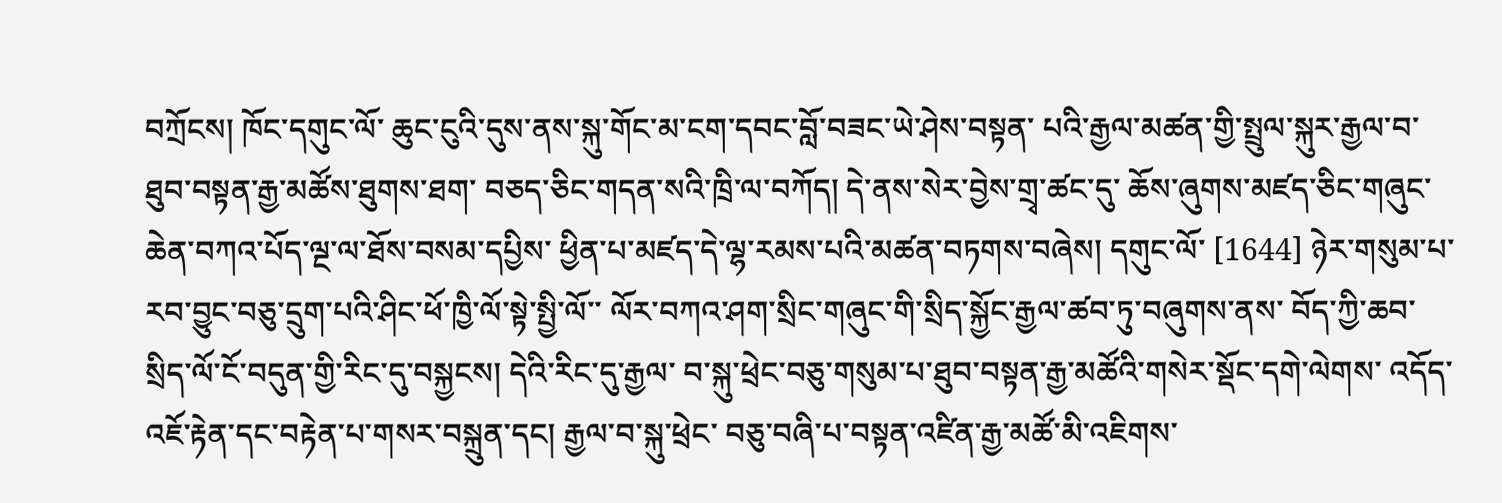བཀྲོངས། ཁོང་དགུང་ལོ་ ཆུང་ངུའི་དུས་ནས་སྐུ་གོང་མ་ངག་དབང་བློ་བཟང་ཡེ་ཤེས་བསྟན་ པའི་རྒྱལ་མཚན་གྱི་སྤྲུལ་སྐུར་རྒྱལ་བ་ཐུབ་བསྟན་རྒྱ་མཚོས་ཐུགས་ཐག་ བཅད་ཅིང་གདན་སའི་ཁྲི་ལ་བཀོད། དེ་ནས་སེར་བྱེས་གྲྭ་ཚང་དུ་ ཆོས་ཞུགས་མཛད་ཅིང་གཞུང་ཆེན་བཀའ་པོད་ལྔ་ལ་ཐོས་བསམ་དཔྱིས་ ཕྱིན་པ་མཛད་དེ་ལྷ་རམས་པའི་མཚན་བཏགས་བཞེས། དགུང་ལོ་ [1644] ཉེར་གསུམ་པ་རབ་བྱུང་བཅུ་དྲུག་པའི་ཤིང་ཕོ་ཁྱི་ལོ་སྟེ་སྤྱི་ལོ་་ ལོར་བཀའ་ཤག་སྲིང་གཞུང་གི་སྲིད་སྐྱོང་རྒྱལ་ཚབ་ཏུ་བཞུགས་ནས་ བོད་ཀྱི་ཆབ་སྲིད་ལོ་ངོ་བདུན་གྱི་རིང་དུ་བསྐྱངས། དེའི་རིང་དུ་རྒྱལ་ བ་སྐུ་ཕྲེང་བཅུ་གསུམ་པ་ཐུབ་བསྟན་རྒྱ་མཚོའི་གསེར་སྡོང་དགེ་ལེགས་ འདོད་འཇོ་རྟེན་དང་བརྟེན་པ་གསར་བསྐྲུན་དང། རྒྱལ་བ་སྐུ་ཕྲེང་ བཅུ་བཞི་པ་བསྟན་འཛིན་རྒྱ་མཚོ་མི་འཇིགས་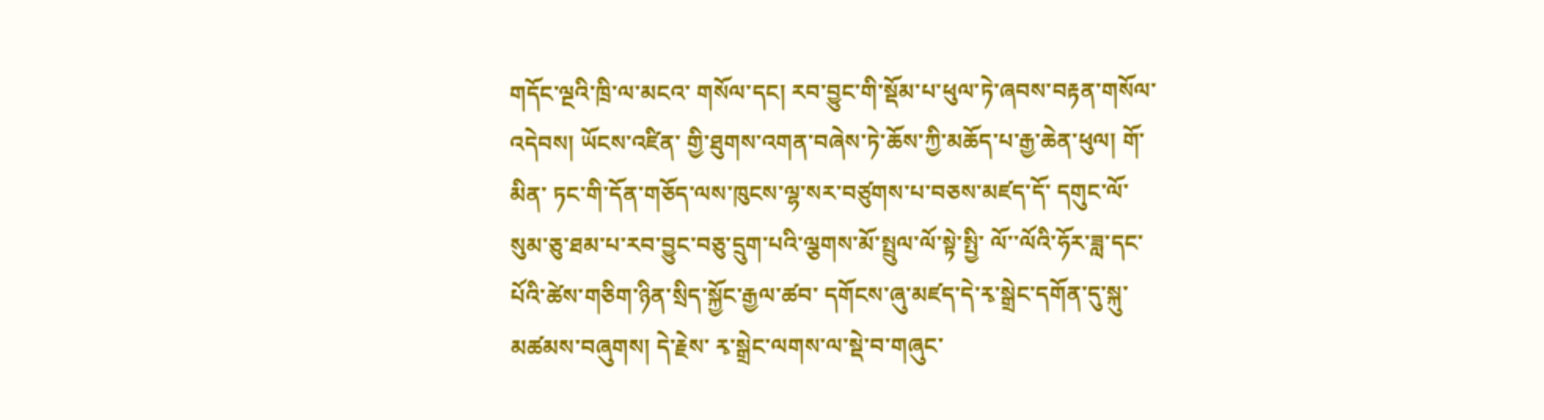གདོང་ལྔའི་ཁྲི་ལ་མངའ་ གསོལ་དང། རབ་བྱུང་གི་སྡོམ་པ་ཕུལ་ཏེ་ཞབས་བརྟན་གསོལ་ འདེབས། ཡོངས་འཛིན་ གྱི་ཐུགས་འགན་བཞེས་ཏེ་ཆོས་ཀྱི་མཆོད་པ་རྒྱ་ཆེན་ཕུལ། གོ་མིན་ ཏང་གི་དོན་གཅོད་ལས་ཁུངས་ལྷ་སར་བཙུགས་པ་བཅས་མཛད་དོ་ དགུང་ལོ་སུམ་ཅུ་ཐམ་པ་རབ་བྱུང་བཅུ་དྲུག་པའི་ལྕགས་མོ་སྤྲུལ་ལོ་སྟེ་སྤྱི་ ལོ་་ལོའི་ཧོར་ཟླ་དང་པོའི་ཚེས་གཅིག་ཉིན་སྲིད་སྐྱོང་རྒྱལ་ཚབ་ དགོངས་ཞུ་མཛད་དེ་རྭ་སྒྲེང་དགོན་དུ་སྐུ་མཚམས་བཞུགས། དེ་རྗེས་ རྭ་སྒྲེང་ལགས་ལ་སྡེ་བ་གཞུང་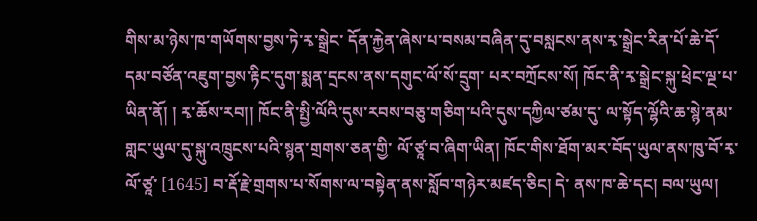གིས་མ་ཉེས་ཁ་གཡོགས་བྱས་ཏེ་རྭ་སྒྲེང་ དོན་རྐྱེན་ཞེས་པ་བསམ་བཞིན་དུ་བསླངས་ནས་རྭ་སྒྲེང་རིན་པོ་ཆེ་དོ་ དམ་བཙོན་འཇུག་བྱས་རྟིང་དུག་སྨན་དྲངས་ནས་དགུང་ལོ་སོ་དྲུག་ པར་བཀྲོངས་སོ། ཁོང་ནི་རྭ་སྒྲེང་སྐུ་ཕྲེང་ལྔ་པ་ཡིན་ནོ། ། རྭ་ཆོས་རབ།། ཁོང་ནི་སྤྱི་ལོའི་དུས་རབས་བཅུ་གཅིག་པའི་དུས་དཀྱིལ་ཙམ་དུ་ ལ་སྟོད་ལྷོའི་ཆ་སྙེ་ནམ་གླང་ཡུལ་དུ་སྐུ་འཁྲུངས་པའི་སྙན་གྲགས་ཅན་གྱི་ ལོ་ཙཱ་བ་ཞིག་ཡིན། ཁོང་གིས་ཐོག་མར་བོད་ཡུལ་ནས་ཁུ་བོ་རྭ་ལོ་ཙཱ་ [1645] བ་རྡོ་རྗེ་གྲགས་པ་སོགས་ལ་བསྟེན་ནས་སློབ་གཉེར་མཛད་ཅིང། དེ་ ནས་ཁ་ཆེ་དང། བལ་ཡུལ།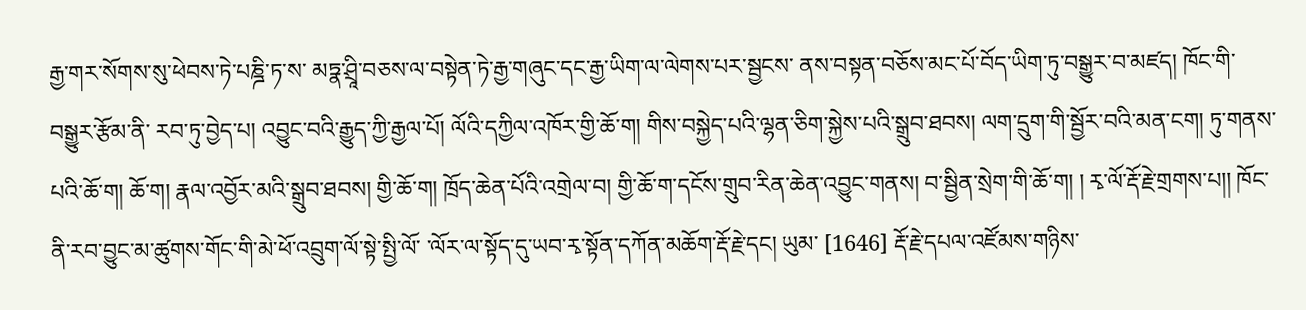རྒྱ་གར་སོགས་སུ་ཕེབས་ཏེ་པཎྜི་ཏ་ས་ མཏྣ་ཤྲཱི་བཅས་ལ་བསྟེན་ཏེ་རྒྱ་གཞུང་དང་རྒྱ་ཡིག་ལ་ལེགས་པར་སྦྱངས་ ནས་བསྟན་བཅོས་མང་པོ་བོད་ཡིག་ཏུ་བསྒྱུར་བ་མཛད། ཁོང་གི་ བསྒྱུར་རྩོམ་ནི་ རབ་ཏུ་བྱེད་པ། འབྱུང་བའི་རྒྱུད་ཀྱི་རྒྱལ་པོ། ལོའི་དཀྱིལ་འཁོར་གྱི་ཆོ་ག། གིས་བསྐྱེད་པའི་ལྷན་ཅིག་སྐྱེས་པའི་སྒྲུབ་ཐབས། ལག་དྲུག་གི་སྦྱོར་བའི་མན་ངག། ཏུ་གནས་པའི་ཆོ་ག། ཆོ་ག། རྣལ་འབྱོར་མའི་སྒྲུབ་ཐབས། གྱི་ཆོ་ག། ཁྲོད་ཆེན་པོའི་འགྲེལ་བ། གྱི་ཆོ་ག་དངོས་གྲུབ་རིན་ཆེན་འབྱུང་གནས། བ་སྦྱིན་སྲེག་གི་ཆོ་ག། ། རྭ་ལོ་རྡོ་རྗེ་གྲགས་པ།། ཁོང་ནི་རབ་བྱུང་མ་ཚུགས་གོང་གི་མེ་ཕོ་འབྲུག་ལོ་སྟེ་སྤྱི་ལོ་ ་ལོར་ལ་སྟོད་དུ་ཡབ་རྭ་སྟོན་དཀོན་མཆོག་རྡོ་རྗེ་དང། ཡུམ་ [1646] རྡོ་རྗེ་དཔལ་འཛོམས་གཉིས་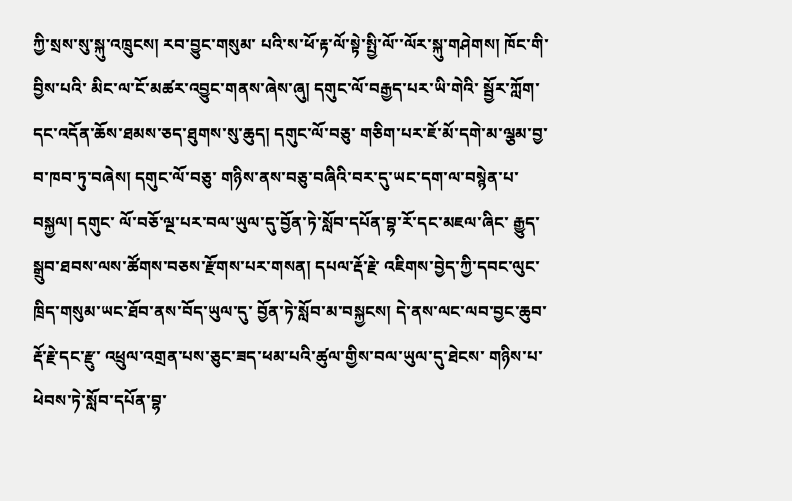ཀྱི་སྲས་སུ་སྐུ་འཁྲུངས། རབ་བྱུང་གསུམ་ པའི་ས་ཕོ་རྟ་ལོ་སྟེ་སྤྱི་ལོ་་ལོར་སྐུ་གཤེགས། ཁོང་གི་བྱིས་པའི་ མིང་ལ་ངོ་མཚར་འབྱུང་གནས་ཞེས་ཞུ། དགུང་ལོ་བརྒྱད་པར་ཡི་གེའི་ སྦྱོར་ཀློག་དང་འདོན་ཆོས་ཐམས་ཅད་ཐུགས་སུ་ཆུད། དགུང་ལོ་བཅུ་ གཅིག་པར་ཇོ་མོ་དགེ་མ་ལྕམ་བྱ་བ་ཁབ་ཏུ་བཞེས། དགུང་ལོ་བཅུ་ གཉིས་ནས་བཅུ་བཞིའི་བར་དུ་ཡང་དག་ལ་བསྙེན་པ་བསྐྱལ། དགུང་ ལོ་བཅོ་ལྔ་པར་བལ་ཡུལ་དུ་བྱོན་ཏེ་སློབ་དཔོན་བྷ་རོ་དང་མཇལ་ཞིང་ རྒྱུད་སྒྲུབ་ཐབས་ལས་ཚོགས་བཅས་རྫོགས་པར་གསན། དཔལ་རྡོ་རྗེ་ འཇིགས་བྱེད་ཀྱི་དབང་ལུང་ཁྲིད་གསུམ་ཡང་ཐོབ་ནས་བོད་ཡུལ་དུ་ བྱོན་ཏེ་སློབ་མ་བསྐྱངས། དེ་ནས་ལང་ལབ་བྱང་ཆུབ་རྡོ་རྗེ་དང་རྫུ་ འཕྲུལ་འགྲན་པས་ཅུང་ཟད་ཕམ་པའི་ཚུལ་གྱིས་བལ་ཡུལ་དུ་ཐེངས་ གཉིས་པ་ཕེབས་ཏེ་སློབ་དཔོན་བྷ་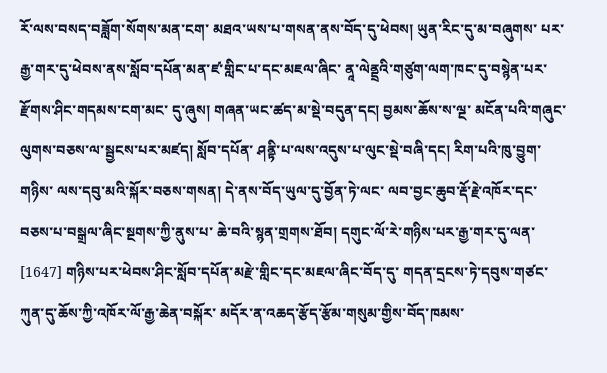རོ་ལས་བསད་བཟློག་སོགས་མན་ངག་ མཐའ་ཡས་པ་གསན་ནས་བོད་དུ་ཕེབས། ཡུན་རིང་དུ་མ་བཞུགས་ པར་རྒྱ་གར་དུ་ཕེབས་ནས་སློབ་དཔོན་མན་ཛ་གླིང་པ་དང་མཇལ་ཞིང་ ནཱ་ལེནྡྲའི་གཙུག་ལག་ཁང་དུ་བསྙེན་པར་རྫོགས་ཤིང་གདམས་ངག་མང་ དུ་ཞུས། གཞན་ཡང་ཚད་མ་སྡེ་བདུན་དང། བྱམས་ཆོས་ས་ལྔ་ མངོན་པའི་གཞུང་ལུགས་བཅས་ལ་སྦྱངས་པར་མཛད། སློབ་དཔོན་ ཤནྟི་པ་ལས་འདུས་པ་ལུང་སྡེ་བཞི་དང། རིག་པའི་ཁུ་བྱུག་གཉིས་ ལས་དབུ་མའི་སྐོར་བཅས་གསན། དེ་ནས་བོད་ཡུལ་དུ་བྱོན་ཏེ་ལང་ ལབ་བྱང་ཆུབ་རྡོ་རྗེ་འཁོར་དང་བཅས་པ་བསྒྲལ་ཞིང་སྔགས་ཀྱི་ནུས་པ་ ཆེ་བའི་སྙན་གྲགས་ཐོབ། དགུང་ལོ་རེ་གཉིས་པར་རྒྱ་གར་དུ་ལན་ [1647] གཉིས་པར་ཕེབས་ཤིང་སློབ་དཔོན་མརྫེ་གླིང་དང་མཇལ་ཞིང་བོད་དུ་ གདན་དྲངས་ཏེ་དབུས་གཙང་ཀུན་དུ་ཆོས་ཀྱི་འཁོར་ལོ་རྒྱ་ཆེན་བསྐོར་ མདོར་ན་འཆད་རྩོད་རྩོམ་གསུམ་གྱིས་བོད་ཁམས་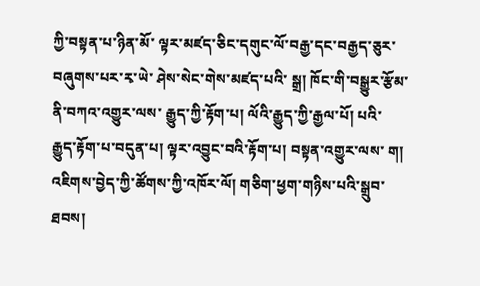ཀྱི་བསྟན་པ་ཉིན་མོ་ ལྟར་མཛད་ཅིང་དགུང་ལོ་བརྒྱ་དང་བརྒྱད་ཅུར་བཞུགས་པར་རྭ་ཡེ་ ཤེས་སེང་གེས་མཛད་པའི་ སྒྲ། ཁོང་གི་བསྒྱུར་རྩོམ་ནི་བཀའ་འགྱུར་ལས་ རྒྱུད་ཀྱི་རྟོག་པ། ལོའི་རྒྱུད་ཀྱི་རྒྱལ་པོ། པའི་རྒྱུད་རྟོག་པ་བདུན་པ། ལྟར་འབྱུང་བའི་རྟོག་པ། བསྟན་འགྱུར་ལས་ ག། འཇིགས་བྱེད་ཀྱི་ཚོགས་ཀྱི་འཁོར་ལོ། གཅིག་ཕྱག་གཉིས་པའི་སྒྲུབ་ཐབས།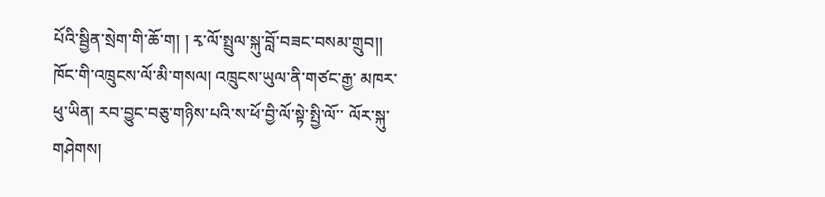པོའི་སྦྱིན་སྲེག་གི་ཆོ་ག། ། རྭ་ལོ་སྤྲུལ་སྐུ་བློ་བཟང་བསམ་གྲུབ།། ཁོང་གི་འཁྲུངས་ལོ་མི་གསལ། འཁྲུངས་ཡུལ་ནི་གཙང་རྒྱ་ མཁར་ཕུ་ཡིན། རབ་བྱུང་བཅུ་གཉིས་པའི་ས་ཕོ་བྱི་ལོ་སྟེ་སྤྱི་ལོ་་ ལོར་སྐུ་གཤེགས།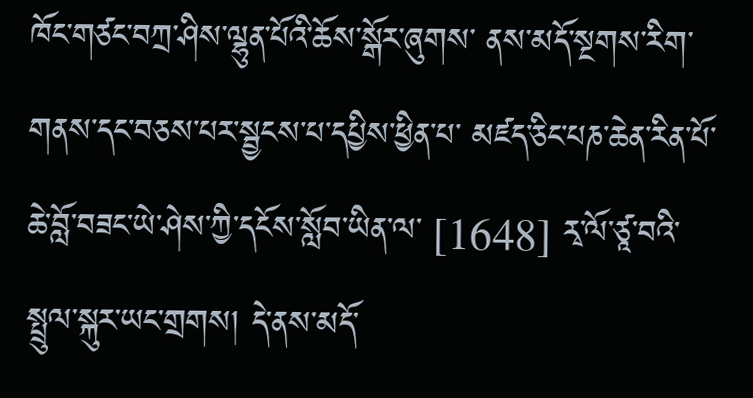ཁོང་གཙང་བཀྲ་ཤིས་ལྷུན་པོའི་ཆོས་སྒོར་ཞུགས་ ནས་མདོ་སྔགས་རིག་གནས་དང་བཅས་པར་སྦྱངས་པ་དཔྱིས་ཕྱིན་པ་ མཛད་ཅིང་པཎ་ཆེན་རིན་པོ་ཆེ་བློ་བཟང་ཡེ་ཤེས་ཀྱི་དངོས་སློབ་ཡིན་ལ་ [1648] རྭ་ལོ་ཙཱ་བའི་སྤྲུལ་སྐུར་ཡང་གྲགས། དེ་ནས་མདོ་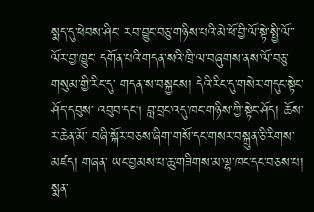སྨད་དུ་ཕེབས་ཤིང་ རབ་བྱུང་བཅུ་གཉིས་པའི་མེ་ཕོ་བྱི་ལོ་སྟེ་སྤྱི་ལོ་་ལོར་བྱ་ཁྱུང་ དགོན་པའི་གདན་སའི་ཁྲི་ལ་བཞུགས་ནས་ལོ་བཅུ་གསུམ་གྱི་རིང་དུ་ གདན་ས་བསྐྱངས། དེའི་རིང་དུ་གསེར་གདུང་སྟེང་ཤོད་དབུས་ འབུབ་དང། བླ་བྲང་འདུ་ཁང་གཉིས་ཀྱི་སྟེང་ཤོད། ཆོས་ར་ཆེན་མོ་ བཞི་སྐོར་བཅས་ཞིག་གསོ་དང་གསར་བསྐྲུན་ཅི་རིགས་མཛད། གཞན་ ཡང་བྱམས་པ་ཆུ་གཟིགས་མ་ལྷ་ཁང་དང་བཅས་པ། སྨན་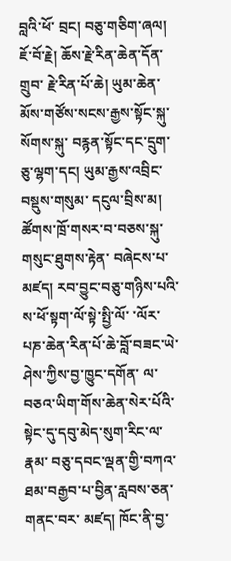བླའི་ཕོ་ བྲང། བཅུ་གཅིག་ཞལ། ཇོ་བོ་རྗེ། ཆོས་རྗེ་རིན་ཆེན་དོན་གྲུབ་ རྗེ་རིན་པོ་ཆེ། ཡུམ་ཆེན་མོས་གཙོས་སངས་རྒྱས་སྟོང་སྐུ་སོགས་སྐུ་ བརྙན་སྟོང་དང་དྲུག་ཅུ་ལྷག་དང། ཡུམ་རྒྱས་འབྲིང་བསྡུས་གསུམ་ དངུལ་བྲིས་མ། ཚོགས་ཁྲོ་གསར་བ་བཅས་སྐུ་གསུང་ཐུགས་རྟེན་ བཞེངས་པ་མཛད། རབ་བྱུང་བཅུ་གཉིས་པའི་ས་ཕོ་སྟག་ལོ་སྟེ་སྤྱི་ལོ་ ་ལོར་པཎ་ཆེན་རིན་པོ་ཆེ་བློ་བཟང་ཡེ་ཤེས་ཀྱིས་བྱ་ཁྱུང་དགོན་ ལ་བཅའ་ཡིག་གོས་ཆེན་སེར་པོའི་སྟེང་དུ་དབུ་མེད་སུག་རིང་ལ་རྣམ་ བཅུ་དབང་ལྡན་གྱི་བཀའ་ཐམ་བརྒྱབ་པ་བྱིན་རླབས་ཅན་གནང་བར་ མཛད། ཁོང་ནི་བྱ་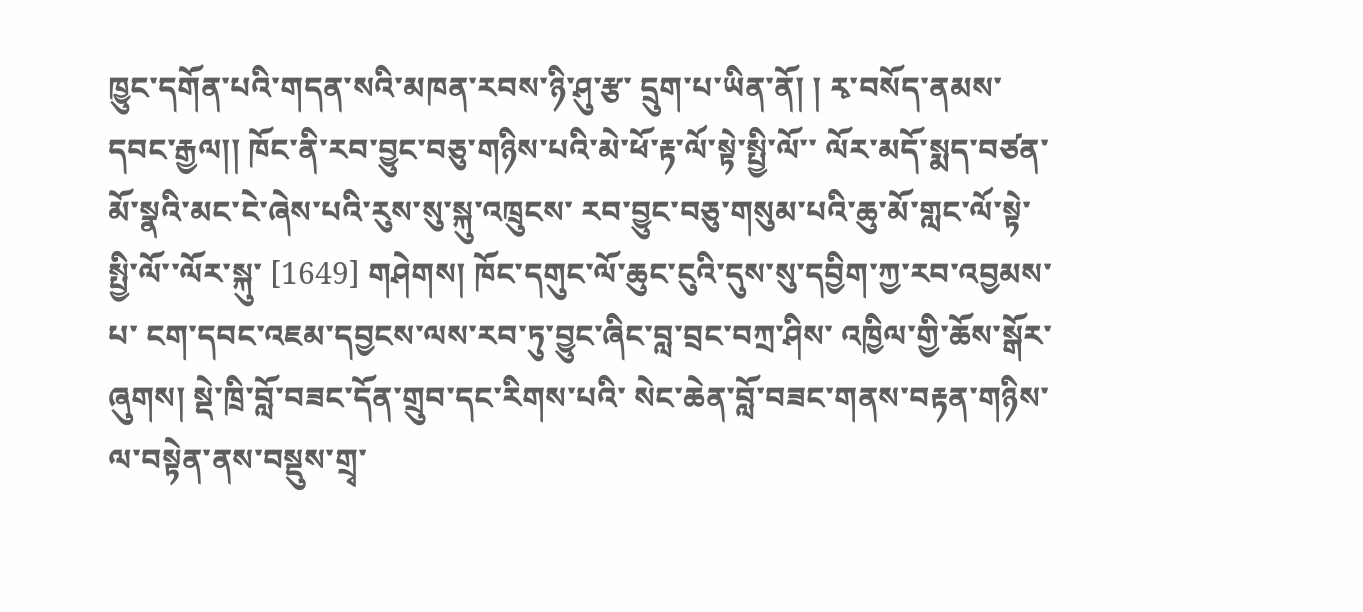ཁྱུང་དགོན་པའི་གདན་སའི་མཁན་རབས་ཉི་ཤུ་རྩ་ དྲུག་པ་ཡིན་ནོ། ། རྭ་བསོད་ནམས་དབང་རྒྱལ།། ཁོང་ནི་རབ་བྱུང་བཅུ་གཉིས་པའི་མེ་ཕོ་རྟ་ལོ་སྟེ་སྤྱི་ལོ་་ ལོར་མདོ་སྨད་བཙན་མོ་སྣའི་མང་ངེ་ཞེས་པའི་རུས་སུ་སྐུ་འཁྲུངས་ རབ་བྱུང་བཅུ་གསུམ་པའི་ཆུ་མོ་གླང་ལོ་སྟེ་སྤྱི་ལོ་་ལོར་སྐུ་ [1649] གཤེགས། ཁོང་དགུང་ལོ་ཆུང་ངུའི་དུས་སུ་དབྱིག་ཀྱ་རབ་འབྱམས་པ་ ངག་དབང་འཇམ་དབྱངས་ལས་རབ་ཏུ་བྱུང་ཞིང་བླ་བྲང་བཀྲ་ཤིས་ འཁྱིལ་གྱི་ཆོས་སྒོར་ཞུགས། སྡེ་ཁྲི་བློ་བཟང་དོན་གྲུབ་དང་རིགས་པའི་ སེང་ཆེན་བློ་བཟང་གནས་བརྟན་གཉིས་ལ་བསྟེན་ནས་བསྡུས་གྲྭ་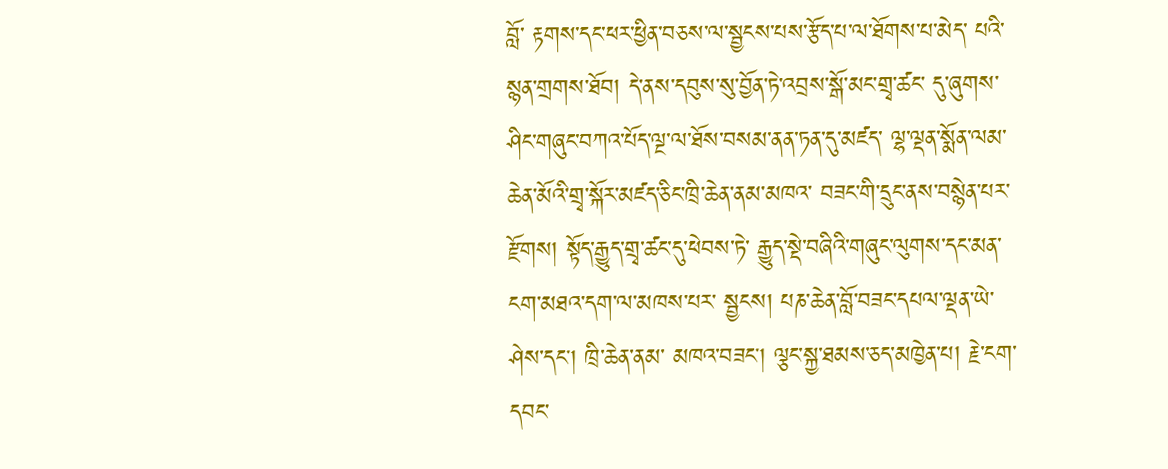བློ་ རྟགས་དང་ཕར་ཕྱིན་བཅས་ལ་སྦྱངས་པས་རྩོད་པ་ལ་ཐོགས་པ་མེད་ པའི་སྙན་གྲགས་ཐོབ། དེ་ནས་དབུས་སུ་བྱོན་ཏེ་འབྲས་སྒོ་མང་གྲྭ་ཚང་ དུ་ཞུགས་ཤིང་གཞུང་བཀའ་པོད་ལྔ་ལ་ཐོས་བསམ་ནན་ཏན་དུ་མཛད་ ལྷ་ལྡན་སྨོན་ལམ་ཆེན་མོའི་གྲྭ་སྐོར་མཛད་ཅིང་ཁྲི་ཆེན་ནམ་མཁའ་ བཟང་གི་དྲུང་ནས་བསྙེན་པར་རྫོགས། སྟོད་རྒྱུད་གྲྭ་ཚང་དུ་ཕེབས་ཏེ་ རྒྱུད་སྡེ་བཞིའི་གཞུང་ལུགས་དང་མན་ངག་མཐའ་དག་ལ་མཁས་པར་ སྦྱངས། པཎ་ཆེན་བློ་བཟང་དཔལ་ལྡན་ཡེ་ཤེས་དང། ཁྲི་ཆེན་ནམ་ མཁའ་བཟང། ལྕང་སྐྱ་ཐམས་ཅད་མཁྱེན་པ། རྗེ་ངག་དབང་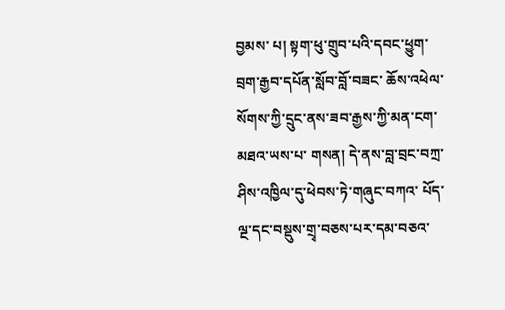བྱམས་ པ། སྟག་ཕུ་གྲུབ་པའི་དབང་ཕྱུག་བྲག་རྒྱབ་དཔོན་སློབ་བློ་བཟང་ ཆོས་འཕེལ་སོགས་ཀྱི་དྲུང་ནས་ཟབ་རྒྱས་ཀྱི་མན་ངག་མཐའ་ཡས་པ་ གསན། དེ་ནས་བླ་བྲང་བཀྲ་ཤིས་འཁྱིལ་དུ་ཕེབས་ཏེ་གཞུང་བཀའ་ པོད་ལྔ་དང་བསྡུས་གྲྭ་བཅས་པར་དམ་བཅའ་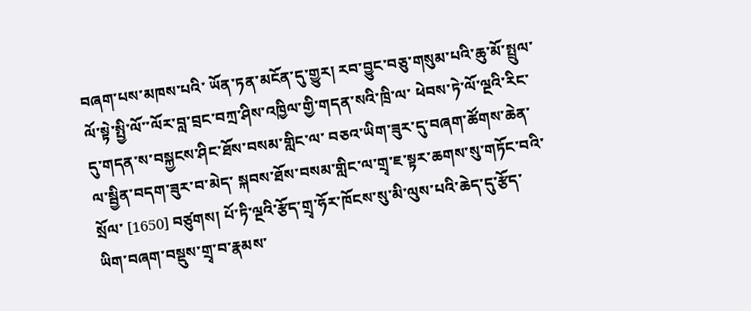བཞག་པས་མཁས་པའི་ ཡོན་ཏན་མངོན་དུ་གྱུར། རབ་བྱུང་བཅུ་གསུམ་པའི་ཆུ་མོ་སྤྲུལ་ ལོ་སྟེ་སྤྱི་ལོ་་ལོར་བླ་བྲང་བཀྲ་ཤིས་འཁྱིལ་གྱི་གདན་སའི་ཁྲི་ལ་ ཕེབས་ཏེ་ལོ་ལྔའི་རིང་དུ་གདན་ས་བསྐྱངས་ཤིང་ཐོས་བསམ་གླིང་ལ་ བཅའ་ཡིག་ཟུར་དུ་བཞག་ཚོགས་ཆེན་ལ་སྦྱིན་བདག་ཟུར་བ་མེད་ སྐབས་ཐོས་བསམ་གླིང་ལ་གྲྭ་ཇ་སྟར་ཆགས་སུ་གཏོང་བའི་སྲོལ་ [1650] བཙུགས། པོ་ཏི་ལྔའི་རྩོད་གྲྭ་ཧོར་ཁོངས་སུ་མི་ལུས་པའི་ཆེད་དུ་རྩོད་ ཡིག་བཞག་བསྡུས་གྲྭ་བ་རྣམས་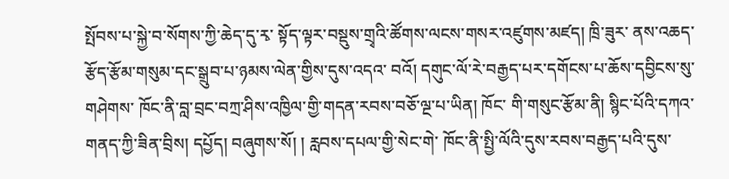སྤོབས་པ་སྐྱེ་བ་སོགས་ཀྱི་ཆེད་དུ་རྭ་ སྟོད་ལྟར་བསྡུས་གྲྭའི་ཚོགས་ལངས་གསར་འཛུགས་མཛད། ཁྲི་ཟུར་ ནས་འཆད་རྩོད་རྩོམ་གསུམ་དང་སྒྲུབ་པ་ཉམས་ལེན་གྱིས་དུས་འདའ་ བའོ། དགུང་ལོ་རེ་བརྒྱད་པར་དགོངས་པ་ཆོས་དབྱིངས་སུ་གཤེགས་ ཁོང་ནི་བླ་བྲང་བཀྲ་ཤིས་འཁྱིལ་གྱི་གདན་རབས་བཅོ་ལྔ་པ་ཡིན། ཁོང་ གི་གསུང་རྩོམ་ནི། སྙིང་པོའི་དཀའ་གནད་ཀྱི་ཟིན་བྲིས། དཔྱོད། བཞུགས་སོ། ། རླབས་དཔལ་གྱི་སེང་གེ་ ཁོང་ནི་སྤྱི་ལོའི་དུས་རབས་བརྒྱད་པའི་དུས་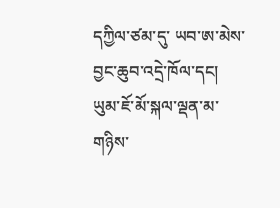དཀྱིལ་ཙམ་དུ་ ཡབ་ཨ་མེས་བྱང་ཆུབ་འདྲེ་ཁོལ་དང། ཡུམ་ཇོ་མོ་སྐལ་ལྡན་མ་གཉིས་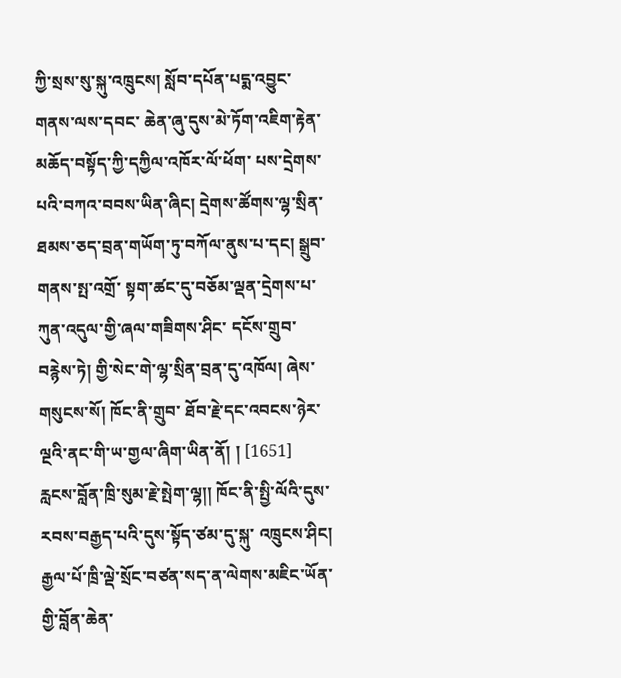ཀྱི་སྲས་སུ་སྐུ་འཁྲུངས། སློབ་དཔོན་པདྨ་འབྱུང་གནས་ལས་དབང་ ཆེན་ཞུ་དུས་མེ་ཏོག་འཇིག་རྟེན་མཆོད་བསྟོད་ཀྱི་དཀྱིལ་འཁོར་ལོ་ཕོག་ པས་དྲེགས་པའི་བཀའ་བབས་ཡིན་ཞིང། དྲེགས་ཚོགས་ལྷ་སྲིན་ ཐམས་ཅད་བྲན་གཡོག་ཏུ་བཀོལ་ནུས་པ་དང། སྒྲུབ་གནས་སྤ་འགྲོ་ སྟག་ཚང་དུ་བཅོམ་ལྡན་དྲེགས་པ་ཀུན་འདུལ་གྱི་ཞལ་གཟིགས་ཤིང་ དངོས་གྲུབ་བརྙེས་ཏེ། གྱི་སེང་གེ་ལྷ་སྲིན་བྲན་དུ་འཁོལ། ཞེས་གསུངས་སོ། ཁོང་ནི་གྲུབ་ ཐོབ་རྗེ་དང་འབངས་ཉེར་ལྔའི་ནང་གི་ཡ་གྱལ་ཞིག་ཡིན་ནོ། ། [1651] རླངས་བློན་ཁྲི་སུམ་རྗེ་སྤེག་ལྷ།། ཁོང་ནི་སྤྱི་ལོའི་དུས་རབས་བརྒྱད་པའི་དུས་སྟོད་ཙམ་དུ་སྐུ་ འཁྲུངས་ཤིང། རྒྱལ་པོ་ཁྲི་ལྡེ་སྲོང་བཙན་སད་ན་ལེགས་མཇིང་ཡོན་ གྱི་བློན་ཆེན་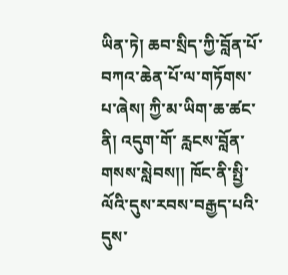ཡིན་ཏེ། ཆབ་སྲིད་ཀྱི་བློན་པོ་བཀའ་ཆེན་པོ་ལ་གཏོགས་ པ་ཞེས། ཀྱི་མ་ཡིག་ཆ་ཚང་ནི། འདུག་གོ་ རླངས་བློན་གསས་སླེབས།། ཁོང་ནི་སྤྱི་ལོའི་དུས་རབས་བརྒྱད་པའི་དུས་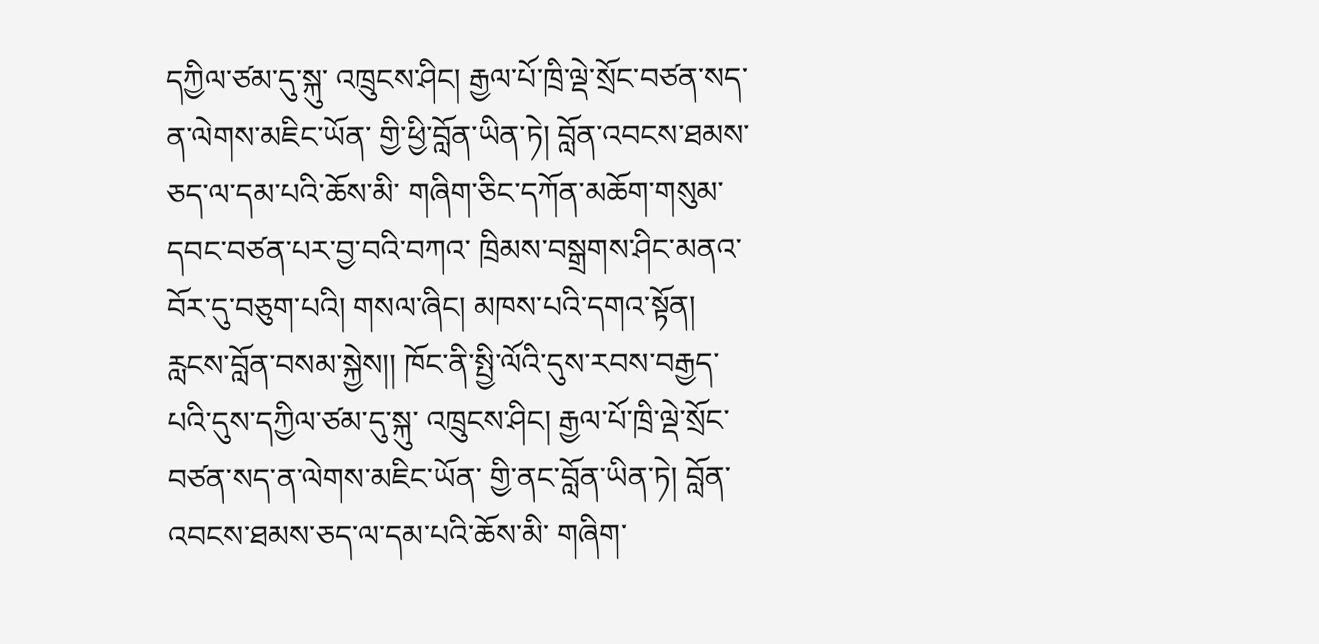དཀྱིལ་ཙམ་དུ་སྐུ་ འཁྲུངས་ཤིང། རྒྱལ་པོ་ཁྲི་ལྡེ་སྲོང་བཙན་སད་ན་ལེགས་མཇིང་ཡོན་ གྱི་ཕྱི་བློན་ཡིན་ཏེ། བློན་འབངས་ཐམས་ཅད་ལ་དམ་པའི་ཆོས་མི་ གཞིག་ཅིང་དཀོན་མཆོག་གསུམ་དབང་བཙན་པར་བྱ་བའི་བཀའ་ ཁྲིམས་བསྒྲགས་ཤིང་མནའ་བོར་དུ་བཅུག་པའི། གསལ་ཞིང། མཁས་པའི་དགའ་སྟོན། རླངས་བློན་བསམ་སྐྱེས།། ཁོང་ནི་སྤྱི་ལོའི་དུས་རབས་བརྒྱད་པའི་དུས་དཀྱིལ་ཙམ་དུ་སྐུ་ འཁྲུངས་ཤིང། རྒྱལ་པོ་ཁྲི་ལྡེ་སྲོང་བཙན་སད་ན་ལེགས་མཇིང་ཡོན་ གྱི་ནང་བློན་ཡིན་ཏེ། བློན་འབངས་ཐམས་ཅད་ལ་དམ་པའི་ཆོས་མི་ གཞིག་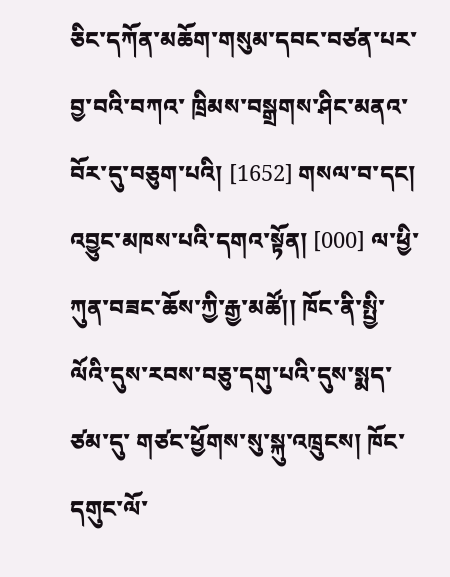ཅིང་དཀོན་མཆོག་གསུམ་དབང་བཙན་པར་བྱ་བའི་བཀའ་ ཁྲིམས་བསྒྲགས་ཤིང་མནའ་བོར་དུ་བཅུག་པའི། [1652] གསལ་བ་དང། འབྱུང་མཁས་པའི་དགའ་སྟོན། [000] ལ་ཕྱི་ཀུན་བཟང་ཆོས་ཀྱི་རྒྱ་མཚོ།། ཁོང་ནི་སྤྱི་ལོའི་དུས་རབས་བཅུ་དགུ་པའི་དུས་སྨད་ཙམ་དུ་ གཙང་ཕྱོགས་སུ་སྐུ་འཁྲུངས། ཁོང་དགུང་ལོ་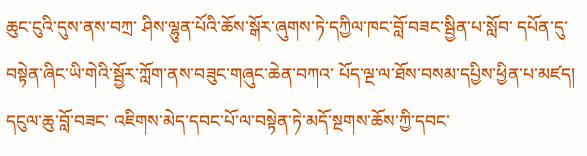ཆུང་ངུའི་དུས་ནས་བཀྲ་ ཤིས་ལྷུན་པོའི་ཆོས་སྒོར་ཞུགས་ཏེ་དཀྱིལ་ཁང་བློ་བཟང་སྦྱིན་པ་སློབ་ དཔོན་དུ་བསྟེན་ཞིང་ཡི་གེའི་སྦྱོར་ཀློག་ནས་བཟུང་གཞུང་ཆེན་བཀའ་ པོད་ལྔ་ལ་ཐོས་བསམ་དཔྱིས་ཕྱིན་པ་མཛད། དངུལ་ཆུ་བློ་བཟང་ འཇིགས་མེད་དབང་པོ་ལ་བསྟེན་ཏེ་མདོ་སྔགས་ཆོས་ཀྱི་དབང་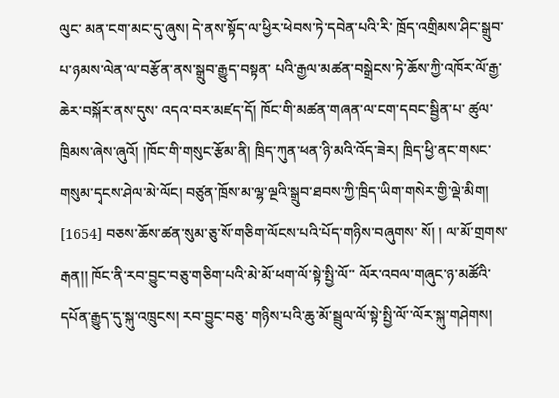ལུང་ མན་ངག་མང་དུ་ཞུས། དེ་ནས་སྟོད་ལ་ཕྱིར་ཕེབས་ཏེ་དབེན་པའི་རི་ ཁྲོད་འགྲིམས་ཤིང་སྒྲུབ་པ་ཉམས་ལེན་ལ་བརྩོན་ནས་སྒྲུབ་རྒྱུད་བསྟན་ པའི་རྒྱལ་མཚན་བསྒྲེངས་ཏེ་ཆོས་ཀྱི་འཁོར་ལོ་རྒྱ་ཆེར་བསྐོར་ནས་དུས་ འདའ་བར་མཛད་དོ། ཁོང་གི་མཚན་གཞན་ལ་ངག་དབང་སྦྱིན་པ་ ཚུལ་ཁྲིམས་ཞེས་ཞུའོ། །ཁོང་གི་གསུང་རྩོམ་ནི། ཁྲིད་ཀུན་ཕན་ཉི་མའི་འོད་ཟེར། ཁྲིད་ཕྱི་ནང་གསང་གསུམ་དྭངས་ཤེལ་མེ་ལོང། བཙུན་ཁྲོས་མ་ལྷ་ལྔའི་སྒྲུབ་ཐབས་ཀྱི་ཁྲིད་ཡིག་གསེར་གྱི་ལྡེ་མིག། [1654] བཅས་ཆོས་ཚན་སུམ་ཅུ་སོ་གཅིག་ལོངས་པའི་པོད་གཉིས་བཞུགས་ སོ། ། ལ་མོ་གྲགས་རྒན།། ཁོང་ནི་རབ་བྱུང་བཅུ་གཅིག་པའི་མེ་མོ་ཕག་ལོ་སྟེ་སྤྱི་ལོ་་ ལོར་འབལ་གཞུང་ཉ་མཚོའི་དཔོན་རྒྱུད་དུ་སྐུ་འཁྲུངས། རབ་བྱུང་བཅུ་ གཉིས་པའི་ཆུ་མོ་སྦྲུལ་ལོ་སྟེ་སྤྱི་ལོ་་ལོར་སྐུ་གཤེགས།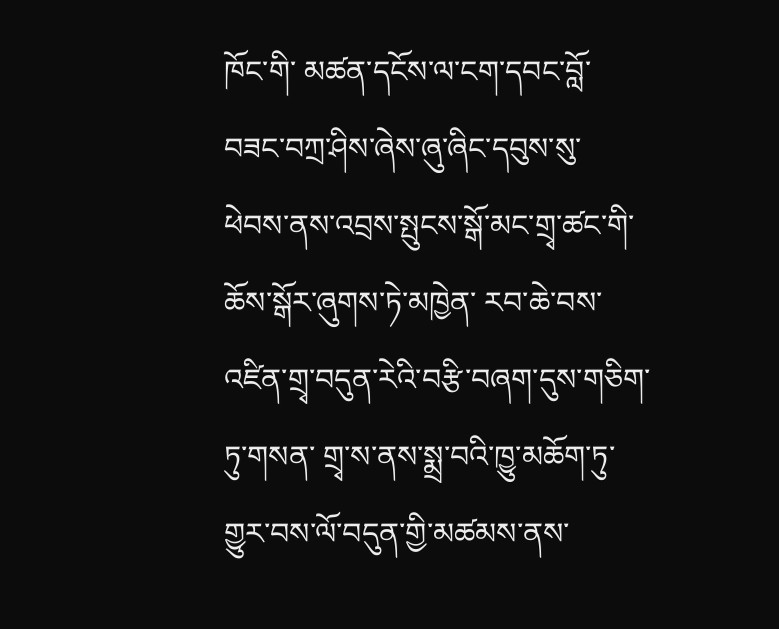ཁོང་གི་ མཚན་དངོས་ལ་ངག་དབང་བློ་བཟང་བཀྲ་ཤིས་ཞེས་ཞུ་ཞིང་དབུས་སུ་ ཕེབས་ནས་འབྲས་སྤུངས་སྒོ་མང་གྲྭ་ཚང་གི་ཆོས་སྒོར་ཞུགས་ཏེ་མཁྱེན་ རབ་ཆེ་བས་འཛིན་གྲྭ་བདུན་རེའི་བརྩི་བཞག་དུས་གཅིག་ཏུ་གསན་ གྲྭ་ས་ནས་སྨྲ་བའི་ཁྱུ་མཆོག་ཏུ་གྱུར་བས་ལོ་བདུན་གྱི་མཚམས་ནས་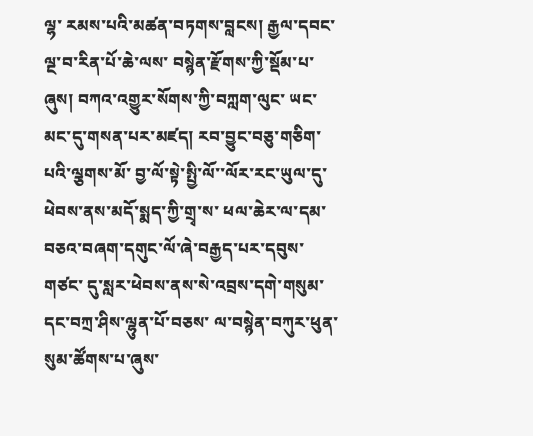ལྷ་ རམས་པའི་མཚན་བཏགས་བླངས། རྒྱལ་དབང་ལྔ་བ་རིན་པོ་ཆེ་ལས་ བསྙེན་རྫོགས་ཀྱི་སྡོམ་པ་ཞུས། བཀའ་འགྱུར་སོགས་ཀྱི་བཀླག་ལུང་ ཡང་མང་དུ་གསན་པར་མཛད། རབ་བྱུང་བཅུ་གཅིག་པའི་ལྕགས་མོ་ བྱ་ལོ་སྟེ་སྤྱི་ལོ་་ལོར་རང་ཡུལ་དུ་ཕེབས་ནས་མདོ་སྨད་ཀྱི་གྲྭ་ས་ ཕལ་ཆེར་ལ་དམ་བཅའ་བཞག་དགུང་ལོ་ཞེ་བརྒྱད་པར་དབུས་གཙང་ དུ་སླར་ཕེབས་ནས་སེ་འབྲས་དགེ་གསུམ་དང་བཀྲ་ཤིས་ལྷུན་པོ་བཅས་ ལ་བསྙེན་བཀུར་ཕུན་སུམ་ཚོགས་པ་ཞུས་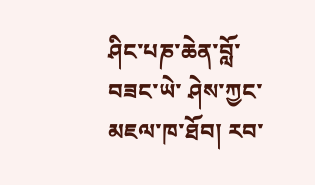ཤིང་པཎ་ཆེན་བློ་བཟང་ཡེ་ ཤེས་ཀྱང་མཇལ་ཁ་ཐོབ། རབ་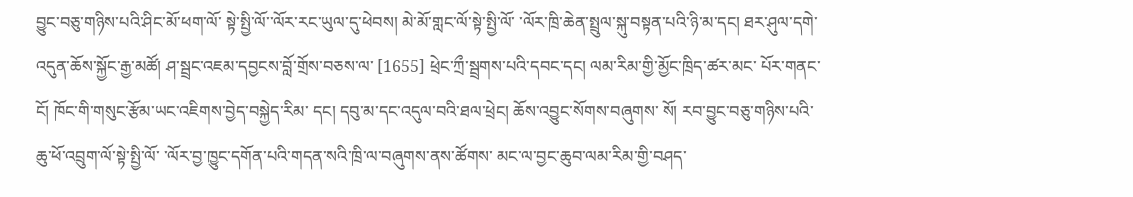བྱུང་བཅུ་གཉིས་པའི་ཤིང་མོ་ཕག་ལོ་ སྟེ་སྤྱི་ལོ་་ལོར་རང་ཡུལ་དུ་ཕེབས། མེ་མོ་གླང་ལོ་སྟེ་སྤྱི་ལོ་ ་ལོར་ཁྲི་ཆེན་སྤྲུལ་སྐུ་བསྟན་པའི་ཉི་མ་དང། ཐར་ཤུལ་དགེ་ འདུན་ཆོས་སྐྱོང་རྒྱ་མཚོ། ཤ་སྦྲང་འཇམ་དབྱངས་བློ་གྲོས་བཅས་ལ་ [1655] ཕྲེང་ཀྲྀ་སྦྲགས་པའི་དབང་དང། ལམ་རིམ་གྱི་མྱོང་ཁྲིད་ཚར་མང་ པོར་གནང་ངོ། ཁོང་གི་གསུང་རྩོམ་ཡང་འཇིགས་བྱེད་བསྐྱེད་རིམ་ དང། དབུ་མ་དང་འདུལ་བའི་ཐལ་ཕྲེང། ཆོས་འབྱུང་སོགས་བཞུགས་ སོ། རབ་བྱུང་བཅུ་གཉིས་པའི་ཆུ་ཕོ་འབྲུག་ལོ་སྟེ་སྤྱི་ལོ་ ་ལོར་བྱ་ཁྱུང་དགོན་པའི་གདན་སའི་ཁྲི་ལ་བཞུགས་ནས་ཚོགས་ མང་ལ་བྱང་ཆུབ་ལམ་རིམ་གྱི་བཤད་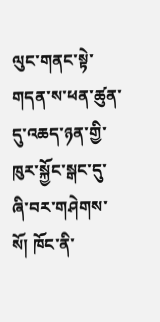ལུང་གནང་སྟེ་གདན་ས་ཕན་ཚུན་ དུ་འཆད་ཉན་གྱི་ཁུར་སྐྱོང་སྒང་དུ་ཞི་བར་གཤེགས་སོ། ཁོང་ནི་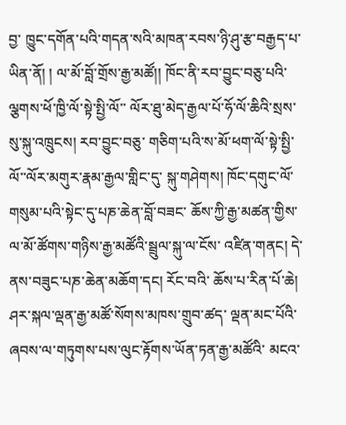བྱ་ ཁྱུང་དགོན་པའི་གདན་སའི་མཁན་རབས་ཉི་ཤུ་རྩ་བརྒྱད་པ་ཡིན་ནོ། ། ལ་མོ་བློ་གྲོས་རྒྱ་མཚོ།། ཁོང་ནི་རབ་བྱུང་བཅུ་པའི་ལྕགས་ཕོ་ཁྱི་ལོ་སྟེ་སྤྱི་ལོ་་ ལོར་ཐུ་མེད་རྒྱལ་པོ་ཧོ་ལོ་ཆིའི་སྲས་སུ་སྐུ་འཁྲུངས། རབ་བྱུང་བཅུ་ གཅིག་པའི་ས་མོ་ཕག་ལོ་སྟེ་སྤྱི་ལོ་་ལོར་མགུར་རྣམ་རྒྱལ་གླིང་དུ་ སྐུ་གཤེགས། ཁོང་དགུང་ལོ་གསུམ་པའི་སྟེང་དུ་པཎ་ཆེན་བློ་བཟང་ ཆོས་ཀྱི་རྒྱ་མཚན་གྱིས་ལ་མོ་ཚོགས་གཉིས་རྒྱ་མཚོའི་སྦྲུལ་སྐུ་ལ་ངོས་ འཛིན་གནང། དེ་ནས་བཟུང་པཎ་ཆེན་མཆོག་དང། རོང་བའི་ ཆོས་པ་རིན་པོ་ཆེ། ཤར་སྐལ་ལྡན་རྒྱ་མཚོ་སོགས་མཁས་གྲུབ་ཚད་ ལྡན་མང་པོའི་ཞབས་ལ་གཏུགས་པས་ལུང་རྟོགས་ཡོན་ཏན་རྒྱ་མཚོའི་ མངའ་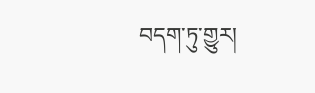བདག་ཏུ་གྱུར།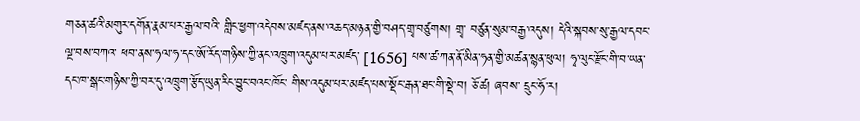གཅན་ཚའི་མགུར་དགོན་རྣམ་པར་རྒྱལ་བའི་ གླིང་ཕྱག་འདེབས་མཛད་ནས་འཆད་མཉན་གྱི་བཤད་གྲྭ་བཙུགས། གྲྭ་ བཙུན་སུམ་བརྒྱ་འདུས། དེའི་སྐབས་སུ་རྒྱལ་དབང་ལྔ་བས་བཀའ་ ཕབ་ནས་ཧལ་ཧ་དང་ཨོ་རོད་གཉིས་ཀྱི་ནང་འཁྲུག་འདུམ་པར་མཛད་ [1656] པས་ཚ་ཀན་ནོ་མིན་ཧན་གྱི་མཚན་སྙན་ཕུལ། ཧྭ་ལུང་རྫོང་གི་བ་ཡན་ དང་ཁ་སྒང་གཉིས་ཀྱི་བར་དུ་འཁྲུག་རྩོད་ཡུན་རིང་བྱུང་བའང་ཁོང་ གིས་འདུམ་པར་མཛད་པས་སྡོང་རྒན་ཐང་གི་སྡེ་བ། ཅོ་ཚ། ཞབས་ དྲུང་ཧོ་ར།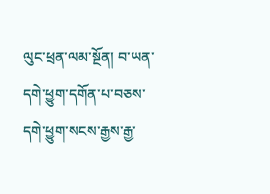ལུང་ཕྲན་ལམ་སྔོན། བ་ཡན་དགེ་ཕྱུག་དགོན་པ་བཅས་ དགེ་ཕྱུག་སངས་རྒྱས་རྒྱ་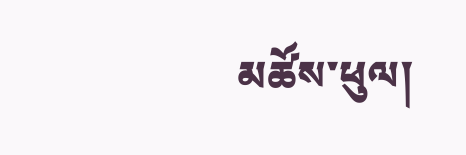མཚོས་ཕུལ།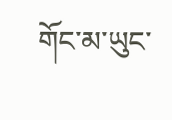གོང་མ་ཡུང་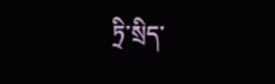ཏྲི་སྲིད་